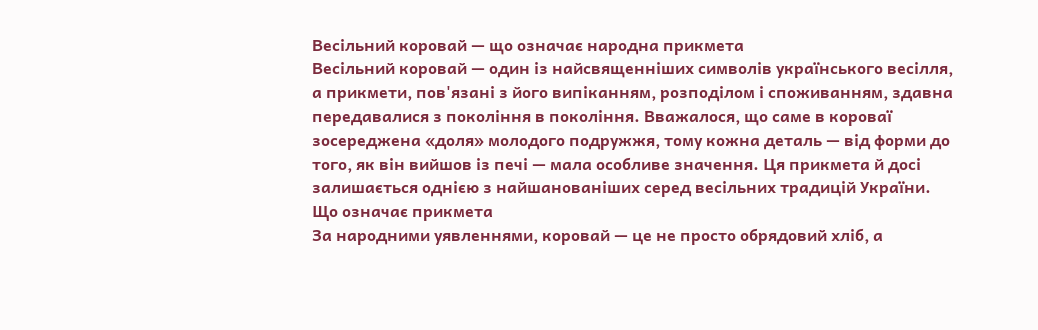Весільний коровай — що означає народна прикмета
Весільний коровай — один із найсвященніших символів українського весілля, а прикмети, пов'язані з його випіканням, розподілом і споживанням, здавна передавалися з покоління в покоління. Вважалося, що саме в короваї зосереджена «доля» молодого подружжя, тому кожна деталь — від форми до того, як він вийшов із печі — мала особливе значення. Ця прикмета й досі залишається однією з найшанованіших серед весільних традицій України.
Що означає прикмета
За народними уявленнями, коровай — це не просто обрядовий хліб, а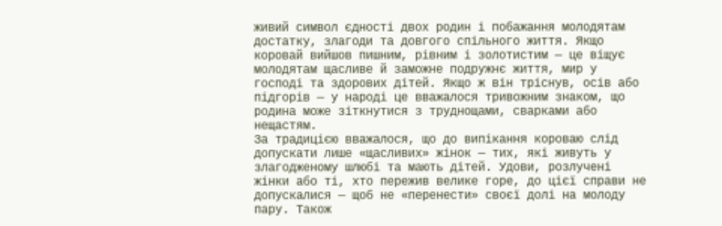живий символ єдності двох родин і побажання молодятам достатку, злагоди та довгого спільного життя. Якщо коровай вийшов пишним, рівним і золотистим — це віщує молодятам щасливе й заможне подружнє життя, мир у господі та здорових дітей. Якщо ж він тріснув, осів або підгорів — у народі це вважалося тривожним знаком, що родина може зіткнутися з труднощами, сварками або нещастям.
За традицією вважалося, що до випікання короваю слід допускати лише «щасливих» жінок — тих, які живуть у злагодженому шлюбі та мають дітей. Удови, розлучені жінки або ті, хто пережив велике горе, до цієї справи не допускалися — щоб не «перенести» своєї долі на молоду пару. Також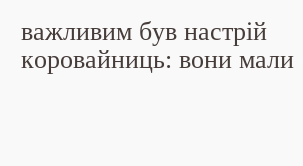важливим був настрій коровайниць: вони мали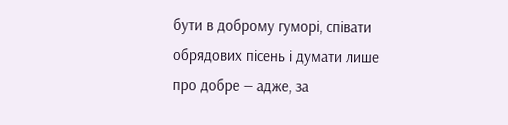бути в доброму гуморі, співати обрядових пісень і думати лише про добре — адже, за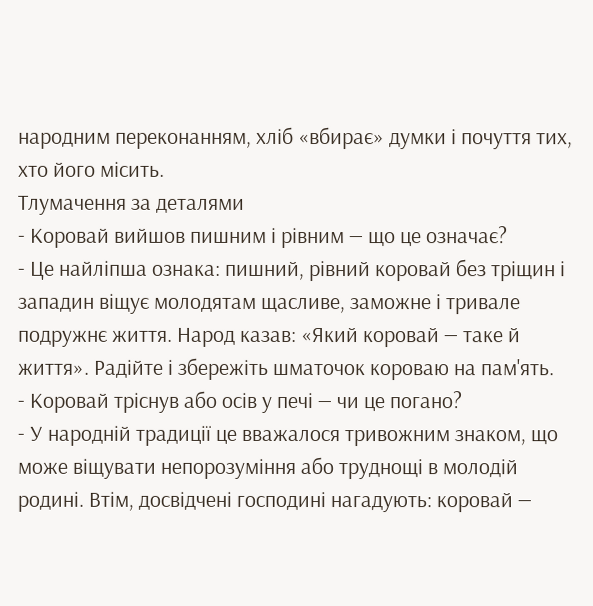народним переконанням, хліб «вбирає» думки і почуття тих, хто його місить.
Тлумачення за деталями
- Коровай вийшов пишним і рівним — що це означає?
- Це найліпша ознака: пишний, рівний коровай без тріщин і западин віщує молодятам щасливе, заможне і тривале подружнє життя. Народ казав: «Який коровай — таке й життя». Радійте і збережіть шматочок короваю на пам'ять.
- Коровай тріснув або осів у печі — чи це погано?
- У народній традиції це вважалося тривожним знаком, що може віщувати непорозуміння або труднощі в молодій родині. Втім, досвідчені господині нагадують: коровай —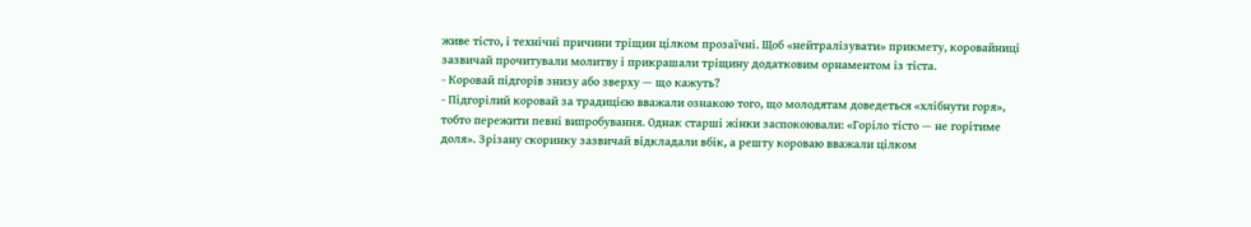живе тісто, і технічні причини тріщин цілком прозаїчні. Щоб «нейтралізувати» прикмету, коровайниці зазвичай прочитували молитву і прикрашали тріщину додатковим орнаментом із тіста.
- Коровай підгорів знизу або зверху — що кажуть?
- Підгорілий коровай за традицією вважали ознакою того, що молодятам доведеться «хлібнути горя», тобто пережити певні випробування. Однак старші жінки заспокоювали: «Горіло тісто — не горітиме доля». Зрізану скоринку зазвичай відкладали вбік, а решту короваю вважали цілком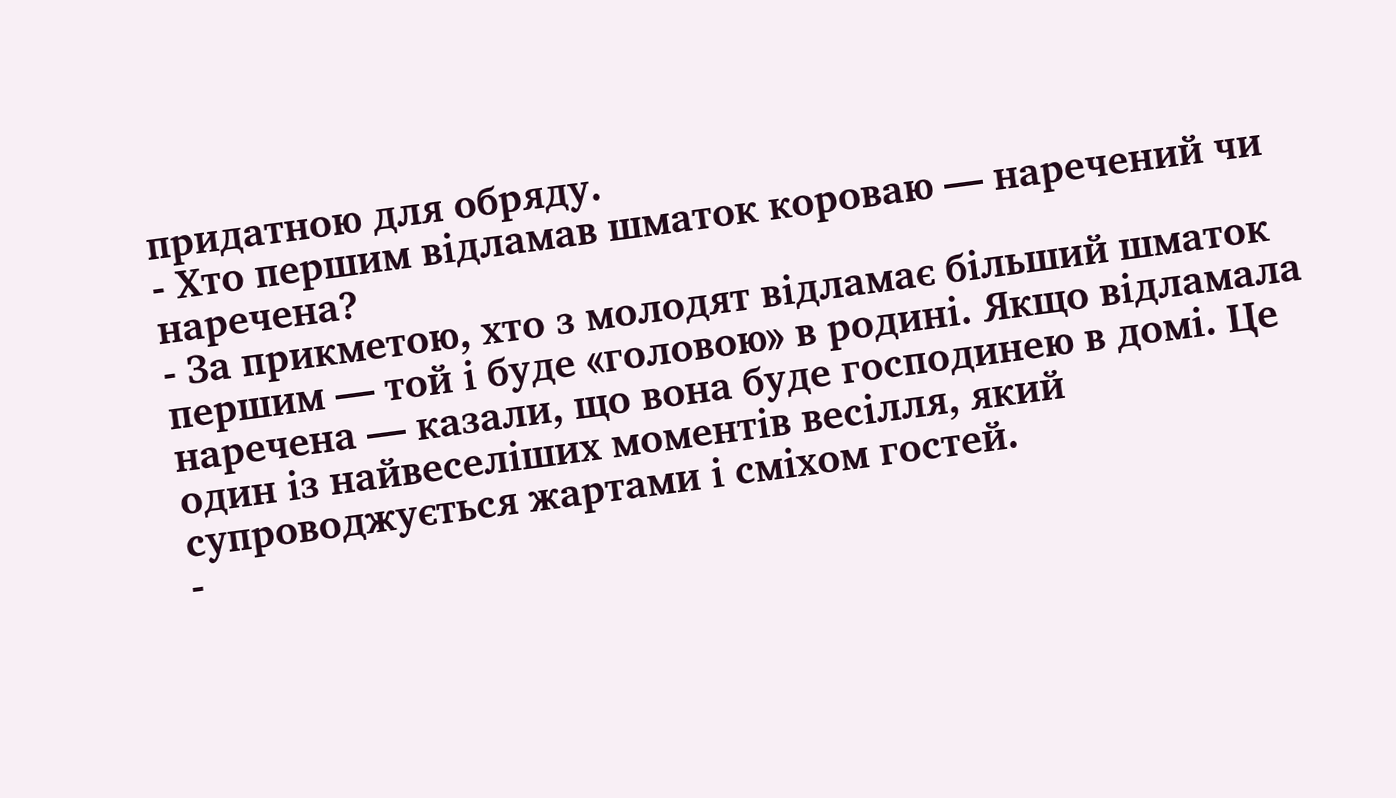придатною для обряду.
- Хто першим відламав шматок короваю — наречений чи наречена?
- За прикметою, хто з молодят відламає більший шматок першим — той і буде «головою» в родині. Якщо відламала наречена — казали, що вона буде господинею в домі. Це один із найвеселіших моментів весілля, який супроводжується жартами і сміхом гостей.
-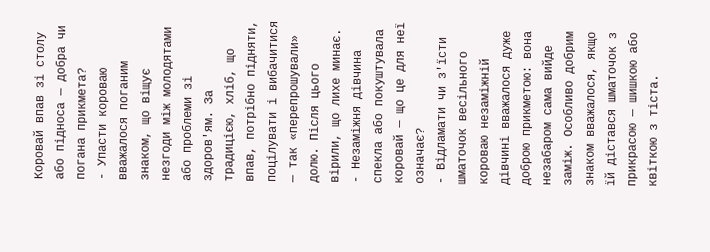Коровай впав зі столу або підноса — добра чи погана прикмета?
- Упасти короваю вважалося поганим знаком, що віщує незгоди між молодятами або проблеми зі здоров'ям. За традицією, хліб, що впав, потрібно підняти, поцілувати і вибачитися — так «перепрошували» долю. Після цього вірили, що лихе минає.
- Незаміжня дівчина спекла або покуштувала коровай — що це для неї означає?
- Відламати чи з'їсти шматочок весільного короваю незаміжній дівчині вважалося дуже доброю прикметою: вона незабаром сама вийде заміж. Особливо добрим знаком вважалося, якщо їй дістався шматочок з прикрасою — шишкою або квіткою з тіста.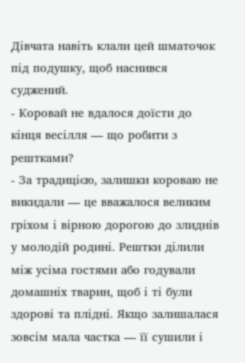Дівчата навіть клали цей шматочок під подушку, щоб наснився суджений.
- Коровай не вдалося доїсти до кінця весілля — що робити з рештками?
- За традицією, залишки короваю не викидали — це вважалося великим гріхом і вірною дорогою до злиднів у молодій родині. Рештки ділили між усіма гостями або годували домашніх тварин, щоб і ті були здорові та плідні. Якщо залишалася зовсім мала частка — її сушили і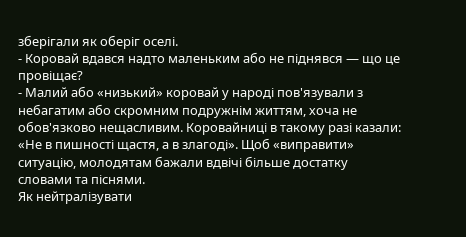зберігали як оберіг оселі.
- Коровай вдався надто маленьким або не піднявся — що це провіщає?
- Малий або «низький» коровай у народі пов'язували з небагатим або скромним подружнім життям, хоча не обов'язково нещасливим. Коровайниці в такому разі казали: «Не в пишності щастя, а в злагоді». Щоб «виправити» ситуацію, молодятам бажали вдвічі більше достатку словами та піснями.
Як нейтралізувати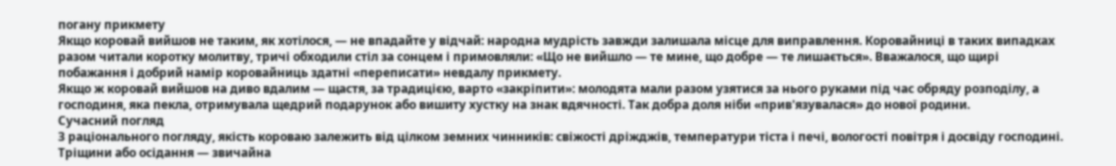погану прикмету
Якщо коровай вийшов не таким, як хотілося, — не впадайте у відчай: народна мудрість завжди залишала місце для виправлення. Коровайниці в таких випадках разом читали коротку молитву, тричі обходили стіл за сонцем і примовляли: «Що не вийшло — те мине, що добре — те лишається». Вважалося, що щирі побажання і добрий намір коровайниць здатні «переписати» невдалу прикмету.
Якщо ж коровай вийшов на диво вдалим — щастя, за традицією, варто «закріпити»: молодята мали разом узятися за нього руками під час обряду розподілу, а господиня, яка пекла, отримувала щедрий подарунок або вишиту хустку на знак вдячності. Так добра доля ніби «прив'язувалася» до нової родини.
Сучасний погляд
З раціонального погляду, якість короваю залежить від цілком земних чинників: свіжості дріжджів, температури тіста і печі, вологості повітря і досвіду господині. Тріщини або осідання — звичайна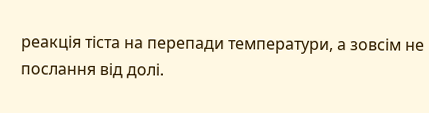реакція тіста на перепади температури, а зовсім не послання від долі.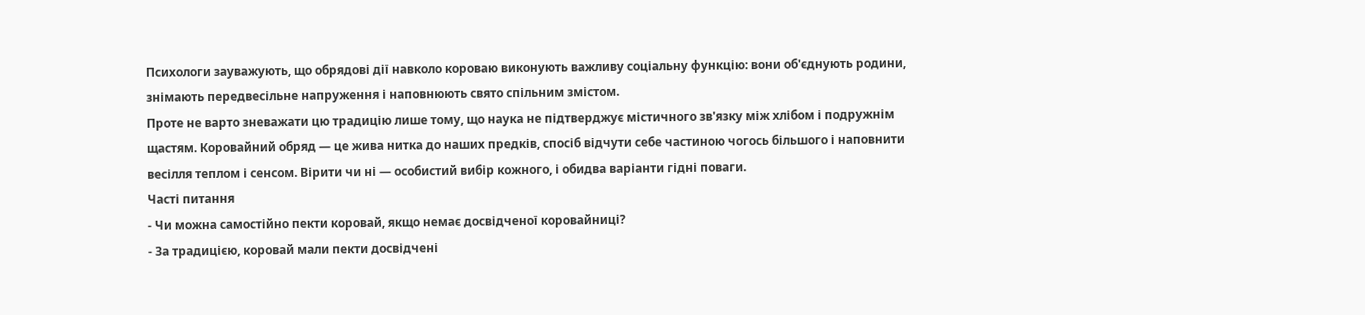Психологи зауважують, що обрядові дії навколо короваю виконують важливу соціальну функцію: вони об'єднують родини, знімають передвесільне напруження і наповнюють свято спільним змістом.
Проте не варто зневажати цю традицію лише тому, що наука не підтверджує містичного зв'язку між хлібом і подружнім щастям. Коровайний обряд — це жива нитка до наших предків, спосіб відчути себе частиною чогось більшого і наповнити весілля теплом і сенсом. Вірити чи ні — особистий вибір кожного, і обидва варіанти гідні поваги.
Часті питання
- Чи можна самостійно пекти коровай, якщо немає досвідченої коровайниці?
- За традицією, коровай мали пекти досвідчені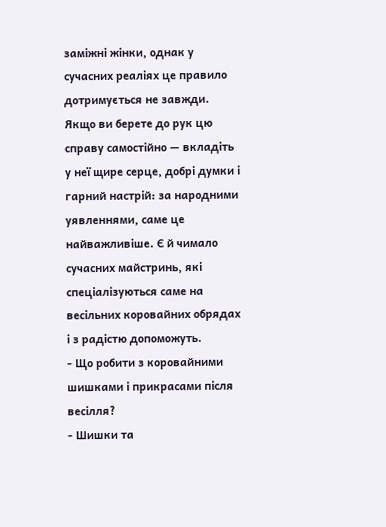заміжні жінки, однак у сучасних реаліях це правило дотримується не завжди. Якщо ви берете до рук цю справу самостійно — вкладіть у неї щире серце, добрі думки і гарний настрій: за народними уявленнями, саме це найважливіше. Є й чимало сучасних майстринь, які спеціалізуються саме на весільних коровайних обрядах і з радістю допоможуть.
- Що робити з коровайними шишками і прикрасами після весілля?
- Шишки та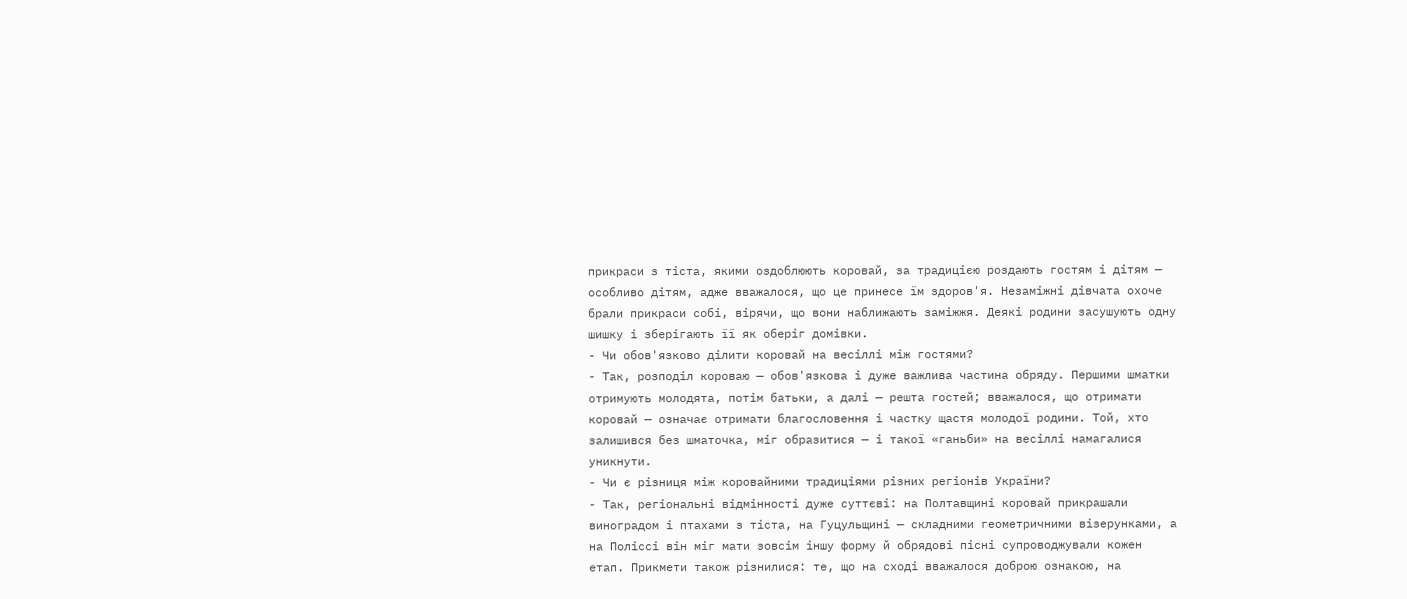прикраси з тіста, якими оздоблюють коровай, за традицією роздають гостям і дітям — особливо дітям, адже вважалося, що це принесе їм здоров'я. Незаміжні дівчата охоче брали прикраси собі, вірячи, що вони наближають заміжжя. Деякі родини засушують одну шишку і зберігають її як оберіг домівки.
- Чи обов'язково ділити коровай на весіллі між гостями?
- Так, розподіл короваю — обов'язкова і дуже важлива частина обряду. Першими шматки отримують молодята, потім батьки, а далі — решта гостей; вважалося, що отримати коровай — означає отримати благословення і частку щастя молодої родини. Той, хто залишився без шматочка, міг образитися — і такої «ганьби» на весіллі намагалися уникнути.
- Чи є різниця між коровайними традиціями різних регіонів України?
- Так, регіональні відмінності дуже суттєві: на Полтавщині коровай прикрашали виноградом і птахами з тіста, на Гуцульщині — складними геометричними візерунками, а на Поліссі він міг мати зовсім іншу форму й обрядові пісні супроводжували кожен етап. Прикмети також різнилися: те, що на сході вважалося доброю ознакою, на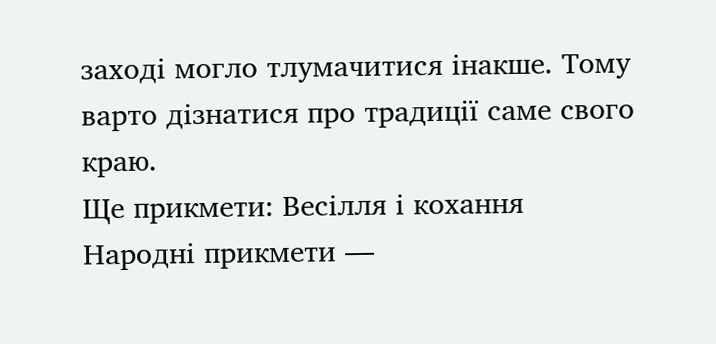заході могло тлумачитися інакше. Тому варто дізнатися про традиції саме свого краю.
Ще прикмети: Весілля і кохання
Народні прикмети —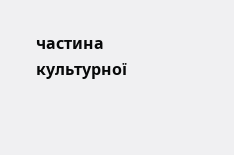частина культурної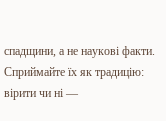спадщини, а не наукові факти. Сприймайте їх як традицію: вірити чи ні —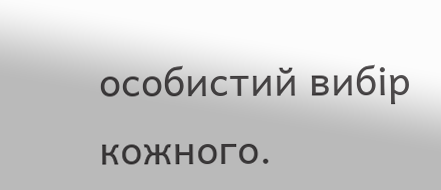особистий вибір кожного.